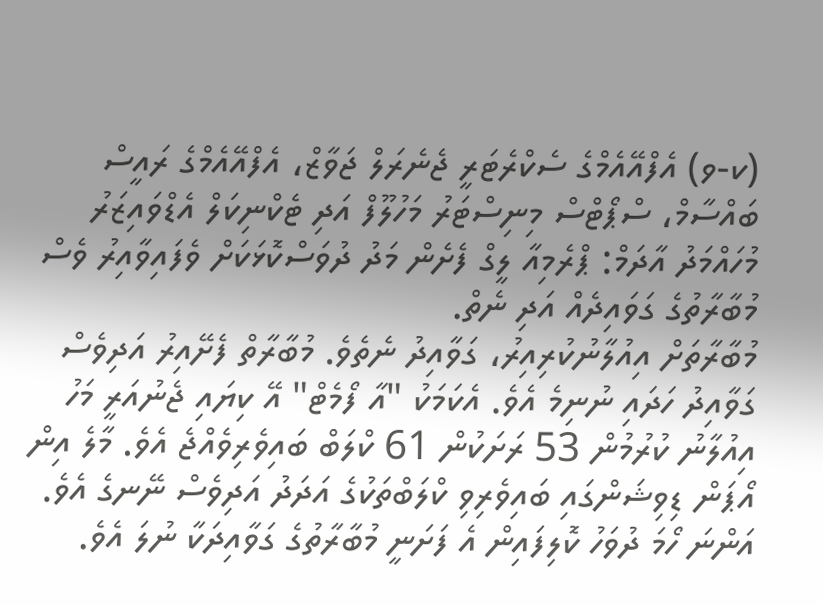(ކ-ވ) އެފްއޭއެމްގެ ސެކްރެޓަރީ ޖެނެރަލް ޖަވާޒް، އެފްއޭއެމްގެ ރައީސް ބައްސާމް، ސްޕޯޓްސް މިނިސްޓަރު މަހުލޫފް އަދި ޓެކްނިކަލް އެޑްވައިޒަރު މުހައްމަދު އާދަމް: ޕްރެމިއާ ލީގް ފެށެން މަދު ދުވަސްކޮޅަކަށް ވެފައިވާއިރު ވެސް މުބާރާތުގެ ގަވައިދެއް އަދި ނެތް.
މުބާރާތަށް އިއުލާނުކުރިއިރު، ގަވާއިދު ނެތެވެ. މުބާރާތް ފެށޭއިރު އަދިވެސް ގަވާއިދު ހަދައި ނުނިމެ އެވެ. އެކަމަކު "އާ ފޯމެޓް" އޭ ކިޔައި ޖެނުއަރީ މަހު އިއުލާނު ކުރުމުން 53 ރަށަކުން 61 ކްލަބް ބައިވެރިވެއްޖެ އެވެ. މާލެ އިން އޯޕަން ޑިވިޝަންގައި ބައިވެރިވި ކްލަބްތަކުގެ އަދަދު އަދިވެސް ނޭނގެ އެވެ. އަންނަ ހޯމަ ދުވަހު ކޮލިފައިން އެ ފަށަނީ މުބާރާތުގެ ގަވާއިދަކާ ނުލަ އެވެ.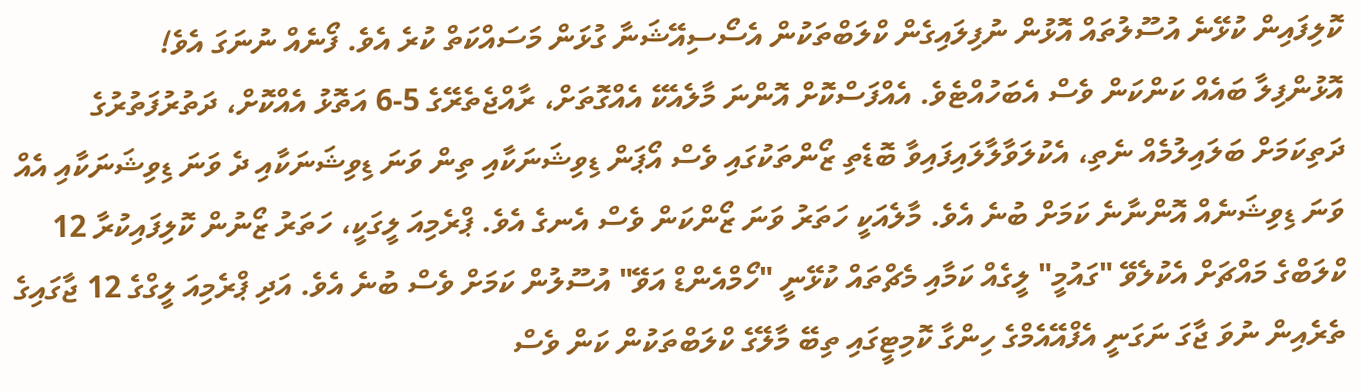ކޮލިފައިން ކުޅޭނެ އުސޫލުތައް އޮޅުން ނުފިލައިގެން ކްލަބްތަކުން އެސޯސިއޭޝަނާ ގުޅަން މަސައްކަތް ކުރެ އެވެ. ފޯނެއް ނުނަގަ އެވެ!
އޮޅުންފިލާ ބައެއް ކަންކަން ވެސް އެބަހުއްޓެވެ. އެއްފަސްކޮށް އޮންނަ މާލެއެކޭ އެއްގޮތަށް، ރާއްޖެތެރޭގެ 5-6 އަތޮޅު އެއްކޮށް، ދަތުރުފަތުރުގެ ދަތިކަމަށް ބަލައިލުމެއް ނެތި، އެކުލަވާލާލައިފައިވާ ބޮޑެތި ޒޯންތަކުގައި ވެސް އޯޕަން ޑިވިޝަނަކާއި ތިން ވަނަ ޑިވިޝަނަކާއި ދެ ވަނަ ޑިވިޝަނަކާއި އެއް ވަނަ ޑިވިޝަނެއް އޮންނާނެ ކަމަށް ބުނެ އެވެ. މާލެއަކީ ހަތަރު ވަނަ ޒޯންކަން ވެސް އެނގެ އެވެ. ޕްރެމިއަ ލީގަކީ، ހަތަރު ޒޯނުން ކޮލިފައިކުރާ 12 ކްލަބްގެ މައްޗަށް އެކުލެވޭ "ގައުމީ" ލީގެއް ކަމާއި މެޗްތައް ކުޅޭނީ "ހޯމްއެންޑް އަވޭ" އުސޫލުން ކަމަށް ވެސް ބުނެ އެވެ. އަދި ޕްރެމިއަ ލީގްގެ 12 ޖާގައިގެ ތެރެއިން ނުވަ ޖާގަ ނަގަނީ އެފްއޭއެމްގެ ހިންގާ ކޮމިޓީގައި ތިބޭ މާލޭގެ ކްލަބްތަކުން ކަން ވެސް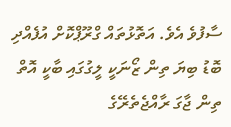ސާފުވެ އެވެ. އަތޮޅުތައް ގްރޫޕްކޮށް އުފެއްދި ބޮޑު ބިޔަ ތިން ޒޯނަކީ ލީގުގައި ބާކީ އޮތް ތިން ޖާގަ ރާއްޖެތެރޭގެ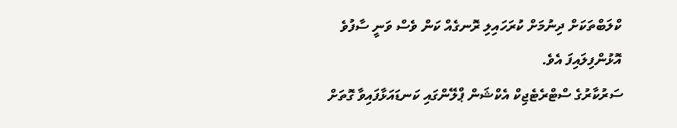ކްލަބްތަކަށް ދިނުމަށް ކުރަހައިލި ރޮނގެއް ކަން ވެސް ވަނީ ސާފުވެ އޮޅުންފިލައިފަ އެވެ.
ސަރުކާރުގެ ސްޓްރެޓެޖިކް އެކްޝަން ޕްލޭންގައި ކަނޑައަޅާފައިވާ ގޮތަށް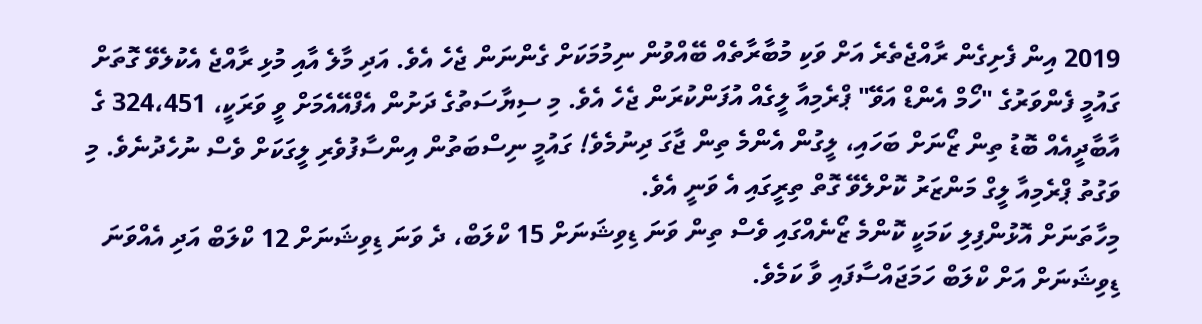2019 އިން ފެށިގެން ރާއްޖެތެރެ އަށް ވަކި މުބާރާތެއް ބޭއްވުން ނިމުމަކަށް ގެންނަން ޖެހެ އެވެ. އަދި މާލެ އާއި މުޅި ރާއްޖެ އެކުލެވޭ ގޮތަށް ގައުމީ ފެންވަރުގެ "ހޯމް އެންޑް އަވޭ" ޕްރެމިއާ ލީގެއް އުފަންކުރަން ޖެހެ އެވެ. މި ސިޔާސަތުގެ ދަށުން އެފްއޭއެމަށް ވީ ވަރަކީ، 324،451 ގެ އާބާދީއެއް ބޮޑު ތިން ޒޯނަށް ބަހައި، ލީގުން އެންމެ ތިން ޖާގަ ދިނުމެވެ! ގައުމީ ނިސްބަތުން އިންސާފުވެރި ލީގަކަށް ވެސް ނުހެދުނެވެ. މި ވަގުތު ޕްރެމިއާ ލީގް މަންޒަރު ކޮށްލެވޭ ގޮތް ތިރީގައި އެ ވަނީ އެވެ.
މިހާތަނަށް އޮޅުންފިލި ކަމަކީ ކޮންމެ ޒޯނެއްގައި ވެސް ތިން ވަނަ ޑިވިޝަނަށް 15 ކްލަބް، ދެ ވަނަ ޑިވިޝަނަށް 12 ކްލަބް އަދި އެއްވަނަ ޑިވިޝަނަށް އަށް ކްލަބް ހަމަޖައްސާފައި ވާ ކަމެވެ.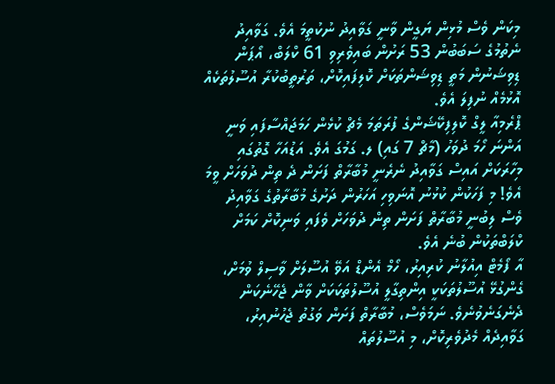މިކަން ވެސް މުޅިން ޔަގީން ވާނީ ގަވާއިދު ނުކުތީމަ އެވެ. ގަވާއިދު ނެތުމުގެ ސަބަބުން 53 ރަށުން ބައިވެރިވި 61 ކްލަބް، އޯޕަން ޑިވިޝަނުން މަތީ ޑިވިޝަންތަކަށް ކޮލިފައިކޮށް، ތަރުތީބުކުރާ އުސޫލުތަކެއް އޮޅުމެއް ނުފިލަ އެވެ.
ޕްރެމިއާ ލީގް ކޮލިފިކޭޝަންގެ ފުރަތަމަ މެޗް ކުޅެން ހަމަޖައްސާފައި ވަނީ އަންނަ ހޯމަ ދުވަހު (މާޗް 7 ގައި) ލ. ގަމުގަ އެވެ. އަޑުއަހާ ގޮތުގައި މިހާރަކަށް އައިސް ގަވާއިދު ނެރެނީ މުބާރާތް ފަށަން ދެ ތިން ދުވަހަށް ވީމަ އެވެ! މި ފަހަކުން ކުޅުނު އޮނަވިހި އަހަރުން ދަށުގެ މުބާރާތުގެ ގަވާއިދު ވެސް ލިބުނީ މުބާރާތް ފަށަން ތިން ދުވަހަށް ވެފައި ވަނިކޮށް ކަމަށް ކްލަބްތަކުން ބުނެ އެވެ.
އާ ފޯމެޓް އިއުލާނު ކުރިއިރު، ހޯމް އެންޑް އަވޭ އުސޫލަށް ވާސިލް ވުމަށް، ގެންގުޅޭ އުސޫލުތަކަކީ އިންތިގާލީ އުސޫލުތަކަކަށް ވާން ޖެހޭނެކަން ދެނެގަނެވުނެވެ. ނަމަވެސް، މުބާރާތް ފަށަން ވަގުތު ޖެހުނުއިރު، ގަވާއިދެއް މެދުވެރިކޮށް، މި އުސޫލުތައް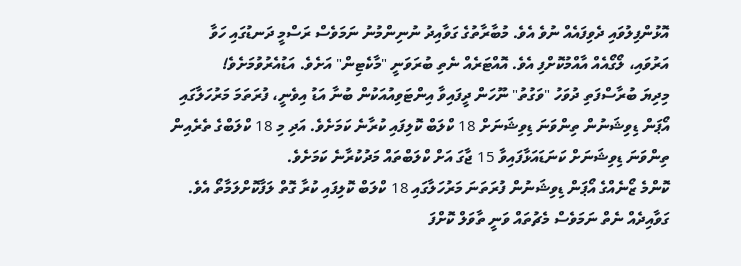އޮޅުންފިލުވައި ދެވިފައެއް ނުވެ އެވެ. މުބާރާތުގެ ގަވާއިދު ނުނިންމުނު ނަމަވެސް ރަސްމީ ދަނޑުގައި ހަވާ އަރުވައި، ލޯގޯއެއް އާއްމުކޮށްފި އެވެ. އޮއްޓަރެއް ނެތި ބުރަވަނީ "މާކެޓިން" އަށެވެ. އަޑުއެރުވުމަށެވެ!
މިދިޔަ ބުރާސްފަތި ދުވަހު "ވަގުތު" ނޫހަން ދީފައިވާ އިންޓަވިއުއަކުން ބުނާ އަޑު އިވެނީ، ފުރަތަމަ މަރުހަލާގައި އޯޕަން ޑިވިޝަނުން ތިންވަނަ ޑިވިޝަނަށް 18 ކްލަބް ކޮލިފައި ކުރާނެ ކަމަށެވެ. އަދި މި 18 ކްލަބްގެ ތެރެއިން ތިންވަނަ ޑިވިޝަނަށް ކަނަޑައަޅާފައިވާ 15 ޖާގަ އަށް ކްލަބްތައް މަދުކުރާނެ ކަމަށެވެ.
ކޮންމެ ޒޯނެއްގެ އޯޕަން ޑިވިޝަނުން ފުރަތަނަ މަރުހަލާގައި 18 ކްލަބް ކޮލިފައި ކުރާ ގޮތް ލަފާކޮށްލަމާތޯ އެވެ. ގަވާއިދެއް ނެތް ނަމަވެސް މެޗުތައް ވަނީ ތާވަލް ކޮށްފަ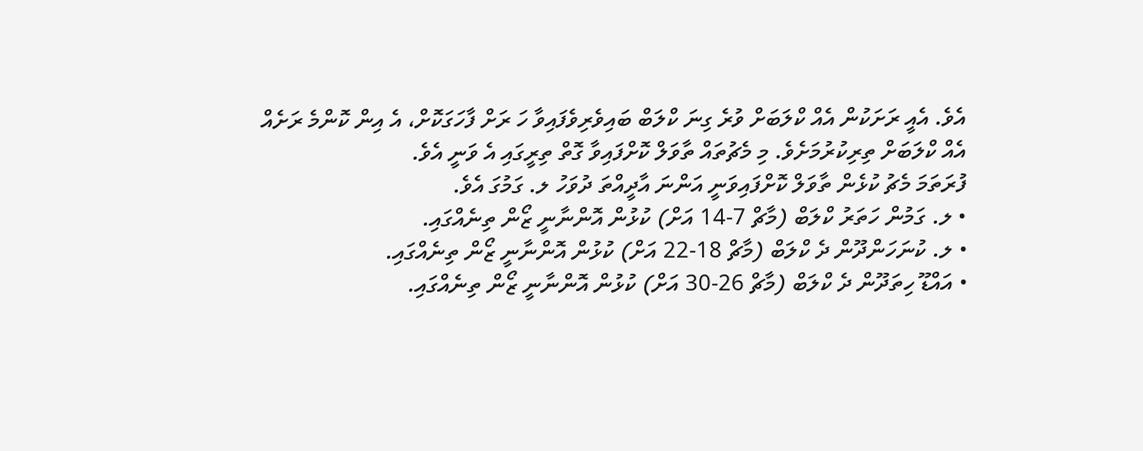އެވެ. އެއީ ރަށަކުން އެއް ކްލަބަށް ވުރެ ގިނަ ކްލަބް ބައިވެރިވެފައިވާ ހަ ރަށް ފާހަގަކޮށް، އެ އިން ކޮންމެ ރަށެއް އެއް ކްލަބަށް ތިރިކުރުމަށެވެ. މި މެޗުތައް ތާވަލް ކޮށްފައިވާ ގޮތް ތިރީގައި އެ ވަނީ އެވެ.
ފުރަތަމަ މެޗު ކުޅެން ތާވަލް ކޮށްފައިވަނީ އަންނަ އާދީއްތަ ދުވަހު ލ. ގަމުގަ އެވެ.
• ލ. ގަމުން ހަތަރު ކްލަބް (މާޗް 7-14 އަށް) ކުޅުން އޮންނާނީ ޒޯން ތިނެއްގައި.
• ލ. ކުނަހަންދޫން ދެ ކްލަބް (މާޗް 18-22 އަށް) ކުޅުން އޮންނާނީ ޒޯން ތިނެއްގައި.
• އައްޑޫ ހިތަދޫން ދެ ކްލަބް (މާޗް 26-30 އަށް) ކުޅުން އޮންނާނީ ޒޯން ތިނެއްގައި.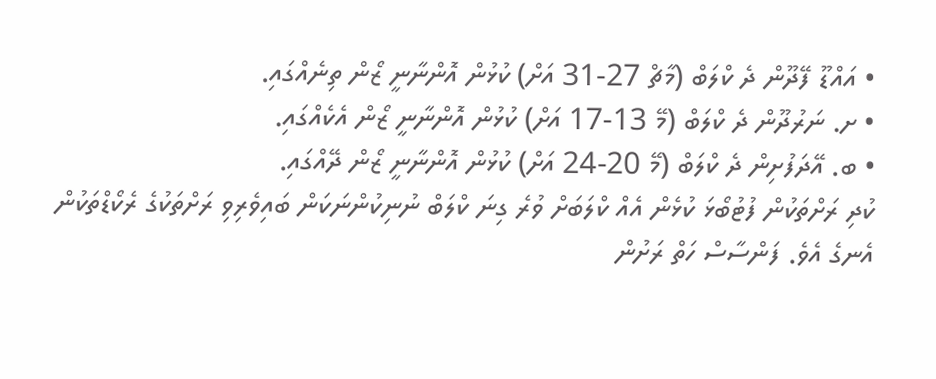• އައްޑޫ ފޭދޫން ދެ ކްލަބް (މާޗް 27-31 އަށް) ކުޅުން އޮންނާނީ ޒޯން ތިނެއްގައި.
• ށ. ނަރުދޫން ދެ ކްލަބް (މޭ 13-17 އަށް) ކުޅުން އޮންނާނީ ޒޯން އެކެއްގައި.
• ބ. އޭދަފުށިން ދެ ކްލަބް (މޭ 20-24 އަށް) ކުޅުން އޮންނާނީ ޒޯން ދޭއްގައި.
ކުދި ރަށްތަކުން ފުޓުބޯޅަ ކުޅެން އެއް ކްލަބަށް ވުރެ ގިނަ ކްލަބް ނުނިކުންނަކަން ބައިވެރިވި ރަށްތަކުގެ ރެކޯޑްތަކުން އެނގެ އެވެ. ފަންސާސް ހަތް ރަށުން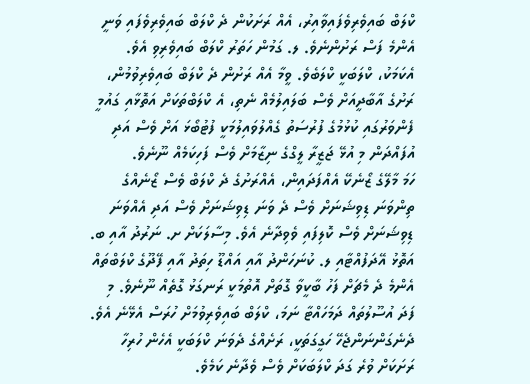ކްލަބް ބައިވެރިވެފައިވާއިރު، އެއް ރަށަކުން ދެ ކްލަބް ބައިވެރިވެފައި ވަނީ އެންމެ ފަސް ރަށުންނެވެ. ލ. ގަމުން ހަތަރު ކްލަބް ބައިވެރިވި އެވެ.
އެކަމަކު، ކްލަބަކީ ކްލަބެވެ. ވީމާ އެއް ރަށުން ދެ ކްލަބް ބައިވެރިވުމުން، ރަށުގެ އާބާދީއަށް ވެސް ބަލައިލުމެއް ނެތި، އެ ކްލަބްތަކަށް އަތޮޅާއި ގައުމީ ފެންވަރުގައި ކުޅުމުގެ ފުރުސަތު ގެއްލުވައިލުމަކީ ފުޓުބޯޅަ އަށް ވެސް އަދި އުފައްދަން މި އުޅޭ ޖަޒީރާ ލީގްގެ ނިޒާމަށް ވެސް ފަހިކަމެއް ނޫނެވެ.
ހަމަ މާލޭގެ ޒޯނެކޭ އެއްފަދައިން، އެއްރަށުގެ ދެ ކްލަބް ވެސް ޒޯނެއްގެ ތިންވަނަ ޑިވިޝަނަށް ވެސް ދެ ވަނަ ޑިވިޝަނަށް ވެސް އަދި އެއްވަނަ ޑިވިޝަނަށް ވެސް ކޮލިފައި ވެވިދާނެ އެވެ. މިސާލަކަށް ށ. ނަރުދު އާއި ބ. އަތޮޅު އޭދަފުއްޓާއި ލ. ކުނަހަންދު އާއި އައްޑޫ ހިތަދު އާއި ފޭދޫގެ ކްލަބްތައް އެންމެ ދެ މެޗަށް ފަހު ބާކީވާ ގޮތަށް އޮތުމަކީ ރަނގަޅު ގޮތެއް ނޫނެވެ. މި ފަދަ އުސޫލުތައް ދަމަހައްޓާ ނަމަ، ކްލަބް ބައިވެރިވުމަށް ހުރަސް އެޅޭނެ އެވެ. ދެނެގަންނަންޖެހޭ ހަގީގަތަކީ، ރަށެއްގެ ދެވަނަ ކްލަބަކީ އެހެން ހުރިހާ ރަށަކަށް ވުރެ ގަދަ ކްލަބަކަށް ވެސް ވެދާނެ ކަމެވެ.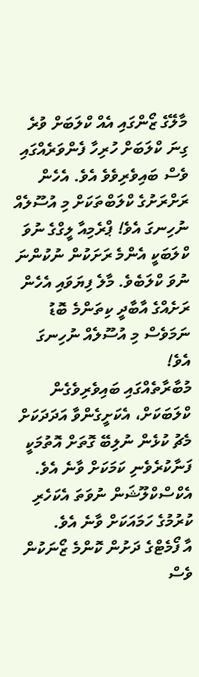މާލޭގެ ޒޯންގައި އެއް ކްލަބަށް ވުރެ ގިނަ ކްލަބަށް ހުރިހާ ފެންވަރެއްގައި ވެސް ބައިވެރިވެވެ އެވެ. އެހެން ރަށްރަށުގެ ކްލަބްތަކަށް މި އުސޫލެއް ނުހިނގަ އެވެ! ޕްރެމިއާ ލީގްގެ ނުވަ ކްލަބަކީ އެންމެ ރަށަކުން ނުކުންނަ ނުވަ ކްލަބެވެ. މާލެ ފިޔަވައި އެހެން ރަށެއްގެ އާބާދީ ކިތަންމެ ބޮޑު ނަމަވެސް މި އުސޫލެއް ނުހިނގަ އެވެ!
މުބާރާތެއްގައި ބައިވެރިވެގެން ކްލަބަކަށް، އެކަށީގެންވާ އަދަދަކަށް މެޗު ކުޅެން ނުލިބޭ ގޮތަށް އޮތުމަކީ ފަނާކުރެވެނި ކަމަކަށް ވާނެ އެވެ. އެކްސްކްލޫޝަން ނުވަތަ އެކަހެރި ކުރުމުގެ ހަމައަކަށް ވާނެ އެވެ.
އާ ފޯމެޓްގެ ދަށުން ކޮންމެ ޒޯނަކުން ވެސް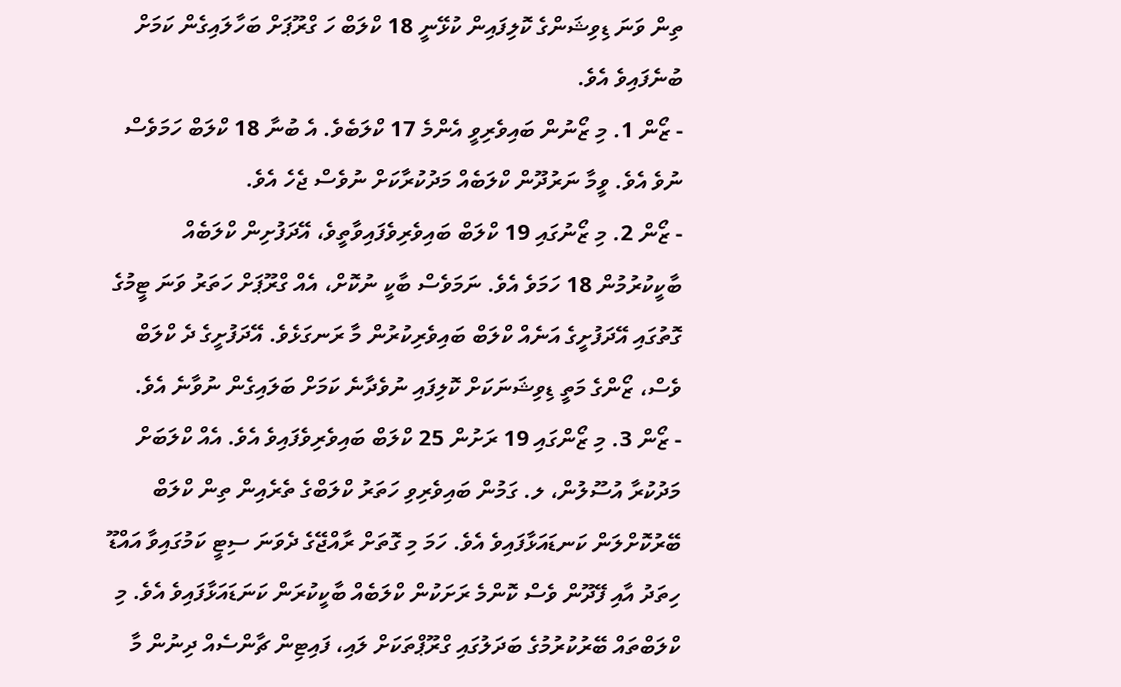ތިން ވަނަ ޑިވިޝަންގެ ކޮލިފައިން ކުޅޭނީ 18 ކްލަބް ހަ ގްރޫޕަށް ބަހާލައިގެން ކަމަށް ބުނެފައިވެ އެވެ.
- ޒޯން 1. މި ޒޯނުން ބައިވެރިވީ އެންމެ 17 ކްލަބެވެ. އެ ބުނާ 18 ކްލަބް ހަމަވެސް ނުވެ އެވެ. ވީމާ ނަރުދޫން ކްލަބެއް މަދުކުރާކަށް ނުވެސް ޖެހެ އެވެ.
- ޒޯން 2. މި ޒޯނުގައި 19 ކްލަބް ބައިވެރިވެފައިވާތީވެ، އޭދަފުށިން ކްލަބެއް ބާކީކުރުމުން 18 ހަމަވެ އެވެ. ނަމަވެސް ބާކީ ނުކޮށް، އެއް ގްރޫޕަށް ހަތަރު ވަނަ ޓީމުގެ ގޮތުގައި އޭދަފުށީގެ އަނެއް ކްލަބް ބައިވެރިކުރުން މާ ރަނގަޅެވެ. އޭދަފުށީގެ ދެ ކްލަބް ވެސް، ޒޯންގެ މަތީ ޑިވިޝަނަކަށް ކޮލިފައި ނުވެދާނެ ކަމަށް ބަލައިގެން ނުވާނެ އެވެ.
- ޒޯން 3. މި ޒޯންގައި 19 ރަށުން 25 ކްލަބް ބައިވެރިވެފައިވެ އެވެ. އެއް ކްލަބަށް މަދުކުރާ އުސޫލުން، ލ. ގަމުން ބައިވެރިވި ހަތަރު ކްލަބްގެ ތެރެއިން ތިން ކްލަބް ބޭރުކޮށްލަން ކަނޑައަޅާފައިވެ އެވެ. ހަމަ މި ގޮތަށް ރާއްޖޭގެ ދެވަނަ ސިޓީ ކަމުގައިވާ އައްޑޫ ހިތަދު އާއި ފޭދޫން ވެސް ކޮންމެ ރަށަކުން ކްލަބެއް ބާކީކުރަން ކަނަޑައަޅާފައިވެ އެވެ. މި ކްލަބްތައް ބޭރުކުރުމުގެ ބަދަލުގައި ގްރޫޕްތަކަށް ލައި، ފައިޓިން ޗާންސެއް ދިނުން މާ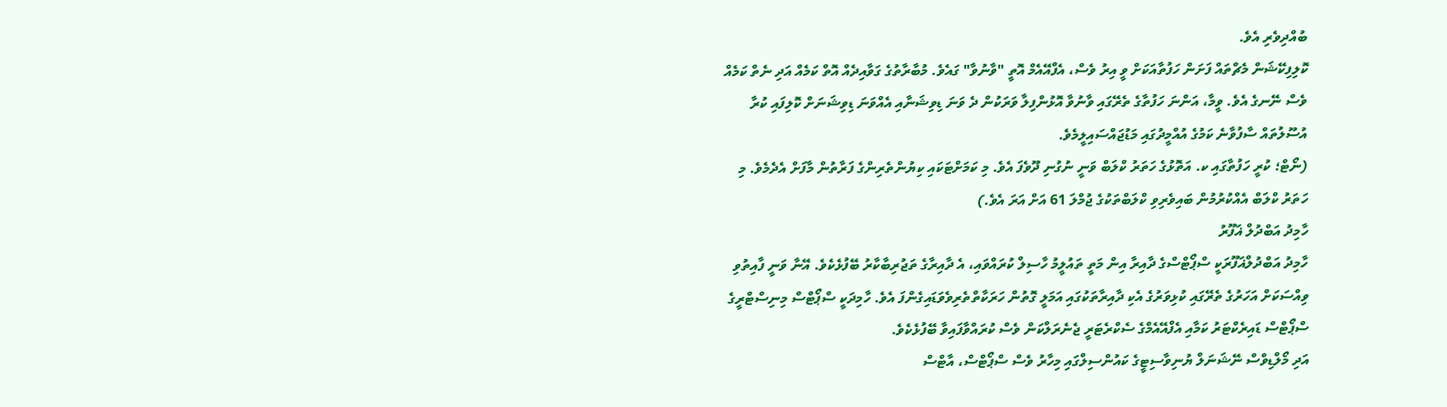ބުއްދިވެރި އެވެ.
ކޮލިފިކޭޝަން މެޗްތައް ފަށަން ހަފުތާއަކަށް ވީ އިރު ވެސް، އެފްއޭއެމް އޮތީ "ވާނުވާ" ގައެވެ. މުބާރާތުގެ ގަވާއިދެއް އޮތް ކަމެއް އަދި ނެތް ކަމެއް ވެސް ނޭނގެ އެވެ. ވީމާ، އަންނަ ހަފުތާގެ ތެރޭގައި ވާނުވާ އޮޅުންފިލާ ވަރަކުން ދެ ވަނަ ޑިވިޝަނާއި އެއްވަނަ ޑިވިޝަނަށް ކޮލިފައި ކުރާ އުސޫލުތައް ސާފުވާނެ ކަމުގެ އުއްމީދުގައި މަޑުޖައްސައިލީމެވެ.
(ނޯޓް؛ ކުރީ ހަފުތާގައި ކ. އަތޮޅުގެ ހަތަރު ކްލަބް ވަނީ ނުގުނި ދޫވެފަ އެވެ. މި ކަމަށްޓަކައި ކިޔުންތެރިންގެ ފަރާތުން މާފަށް އެދެމެވެ. މި ހަތަރު ކްލަބް އެއްކުރުމުން ބައިވެރިވި ކްލަބްތަކުގެ ޖުމްލަ 61 އަށް އަރަ އެވެ.)
ހާމިދު އަބްދުލް ޣަފޫރު
ހާމިދު އަބްދުލްޣަފޫރަކީ ސްޕޯޓްސްގެ ދާއިރާ އިން މަތީ ތައުލީމު ހާސިލް ކުރައްވައި، އެ ދާއިރާގެ ތަޖުރިބާކާރު ބޭފުޅެކެވެ. އޭނާ ވަނީ ފާއިތުވި ވިއްސަކަށް އަހަރުގެ ތެރޭގައި ކުޅިވަރުގެ އެކި ދާއިރާތަކުގައި އަމަލީ ގޮތުން ހަރަކާތްތެރިވެވަޑައިގެންފަ އެވެ. ހާމިދަކީ ސްޕޯޓްސް މިނިސްޓްރީގެ ސްޕޯޓްސް ޑައިރެކްޓަރު ކަމާއި އެފްއޭއެމްގެ ސެކްރެޓަރީ ޖެނެރަލްކަން ވެސް ކުރައްވާފައިވާ ބޭފުޅެކެވެ.
އަދި މޯލްޑިވްސް ނޭޝަނަލް ޔުނިވާސިޓީގެ ކައުންސިލްގައި މިހާރު ވެސް ސްޕޯޓްސް، އާޓްސް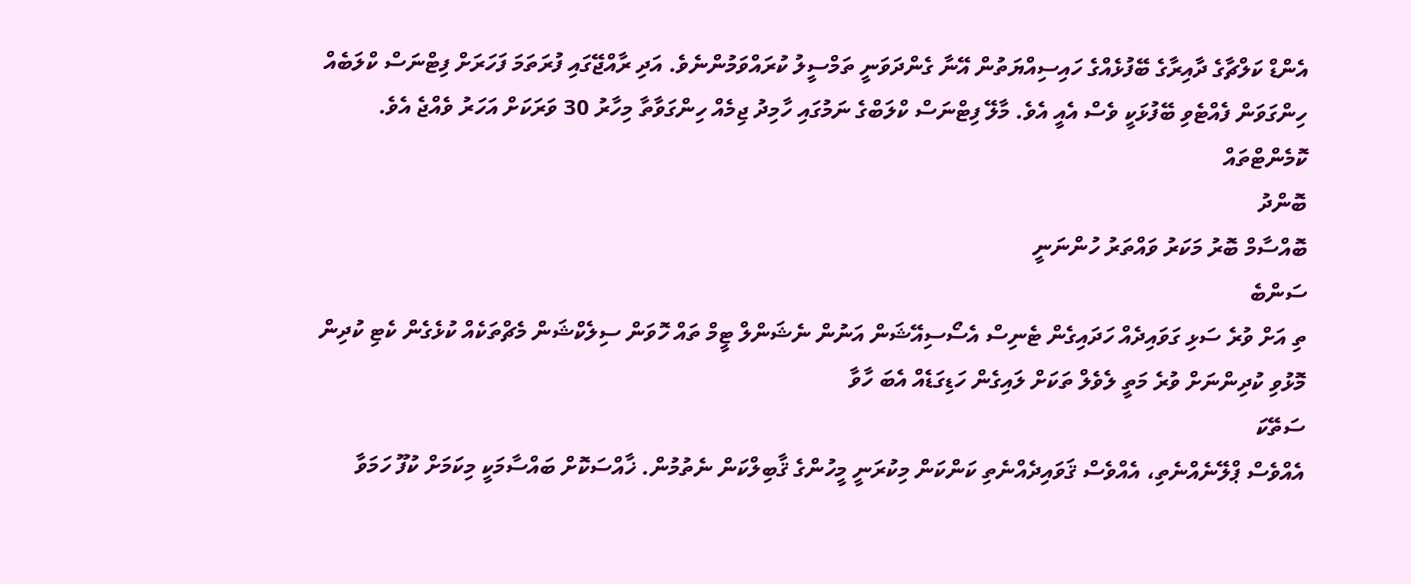އެންޑް ކަލްޗާގެ ދާއިރާގެ ބޭފުޅެއްގެ ހައިސިއްޔަތުން އޭނާ ގެންދަވަނީ ތަމްސީލު ކުރައްވަމުންނެވެ. އަދި ރާއްޖޭގައި ފުރަތަމަ ފަހަރަށް ފިޓްނަސް ކްލަބެއް ހިންގަވަން ފެއްޓެވި ބޭފުޅަކީ ވެސް އެއީ އެވެ. މާލޭ ފިޓްނަސް ކްލަބްގެ ނަމުގައި ހާމިދު ޖިމެއް ހިންގަވާތާ މިހާރު 30 ވަރަކަށް އަހަރު ވެއްޖެ އެވެ.
ކޮމެންޓްތައް
ބޮންދު
ބޮއްސާމް ބޮރު މަކަރު ވައްތަރު ހުންނަނީ
ސަންބެ
ތި އަށް ވުރެ ސަޅި ގަވައިދެއް ހަދައިގެން ޓެނިސް އެސޯސިއޭޝަން އަނުން ނެޝަންލް ޓީމް ތައް ހޮވަން ސިލެކްޝަން މެޗްތަކެއް ކުޅެގެން ކެޓި ކުދިން މޮޅުވި ކުދިންނަށް ވުރެ މަތީ ލެވެލް ތަކަށް ލައިގެން ހަޑިގަޑެއް އެބަ ހާވާ
ސަތޭކަ
އެއްވެސް ޕްލޭނެއްނެތި، އެއްވެސް ޤަވައިދެއްނެތި ކަންކަން މިކުރަނީ މީހުންގެ ޤާބިލްކަން ނެތުމުން. ޚާއްސަކޮށް ބައްސާމަކީ މިކަމަށް ކުފޫ ހަމަވާ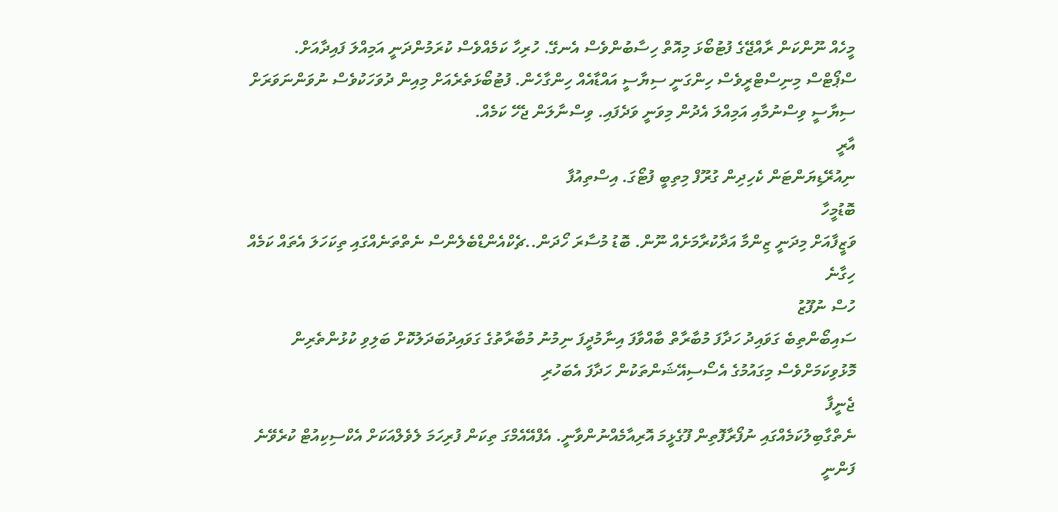މީހެއް ނޫންކަން ރާއްޖޭގެ ފުޓުބޯޅަ މިއޮތް ހިސާބުންވެސް އެނގޭ. ހުރިހާ ކަމެއްވެސް ކުރަމުންދަނީ އަމިއްލަ ފައިދާއަށް. ސްޕޯޓްސް މިނިސްޓްރީވެސް ހިންގަނީ ސިޔާސީ އައްޑާއެއް ހިންގާހެން. ފުޓުބޯޅަތެރެއަށް މިއިން ދުވަހަކުވެސް ނުވަންނަވަރަށް ސިޔާސީ ވިސްނުމާއި އަމިއްލަ އެދުން މިވަނީ ވަދެފައި. ވިސްނާލަން ޖެހޭ ކަމެއް.
އާރީ
ނިއުރޭޑިޔަންޓަން ކެހިދިން ގުރޫފް މިތިބީ ފުޓޯގަ. އިސްތިއުފާ
ބޮޑުމީހާ
ވަޒީފާއަށް މިދަނީ ޒިންމާ އަދާކުރާމަށެއް ނޫން. ބޮޑު މުސާރަ ހޯދަން..ޗެކްއެންޑްބެލެންސް ނެތްތަނެއްގައި ތިކަހަލަ އެތައް ކަމެއް ހިގާނެ
ހުސް ނުފޫޒު
ސައިބޯންތިބެ ގަވައިދު ހަދާފަ މުބާރާތް ބާއްވާފަ އިނާމުދީފަ ނިމުނު މުބާރާތުގެ ގަވައިދުބަދަލުކޮށް ބަލިވި ކުޅުންތެރިން މޮޅުވިކަމަށްވެސް މިގައުމުގެ އެސޯސިއޭޝަންތަކުން ހަދާފަ އެބަހުރި
ޖެނީފާ
ނެތްގާބިލުކަމެއްގައި ނުފޯރާފޮތިން ފޫގެޅީމަ އޮރިއާމެއްނުންވާނީ. އެފްއޭއެމްގަ ތިކަން ފުރިހަމަ ލެވެލްއަކަށް އެކްސިކިއުޓް ކުރެވޭނެ ފަންނީ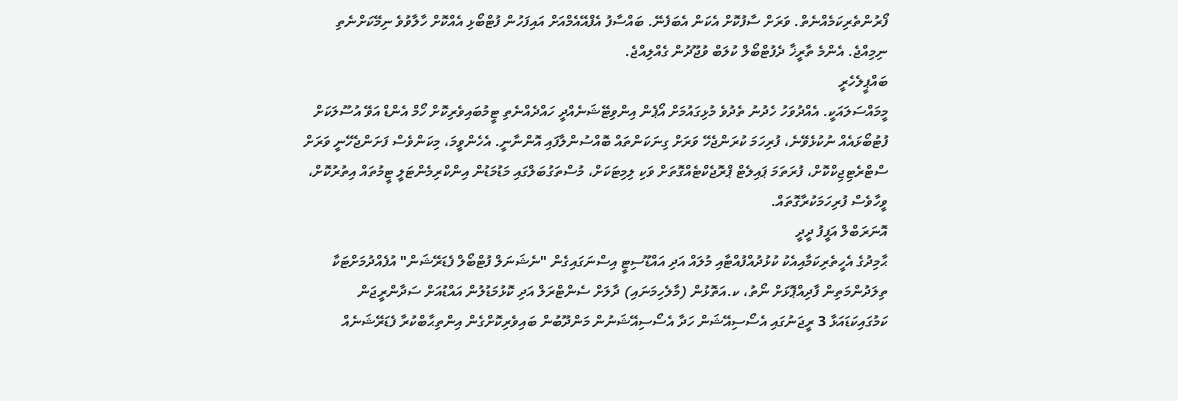ފޯރުންތެރިކަމެއްނެތް. ވަރަށް ސާފުކޮށް އެކަން އެބަފެނޭ. ބައްސާފު އެފްއޭއެމްއަށް އައިފަހުން ފުޓްބޯޅި އެއްކޮށް ހާލާވުވެ ނިމޭކަށްނެތި ނިމިއްޖެ. އެންމެ ތާރީޚާ ދެފުޓްބޯލް ކުލަބް ވުޖޫދުން ގެއްލިއްޖެ.
ބައްޕީލެހެރީ
މީމައްސަލައަކީ. އެއްދުވަހު ހެދުނު ތެދުވެ މުޅިގައުމަށް އޯޕެން އިންވިޓޭޝަނެއްދީ ހައްދެއްނެތި ޓީމުބައިވެރިކޮށް ހޯމް އެންޑް އަވޭ އުސޫލަކަށް ފުޓުބޯޅައެއް ނުކުޅެވޭނެ، ފުރިހަމަ ކުރަންޖެހޭ ވަރަށް ގިނަކަންތައް ބޮއްސުންލާފައި އޮންނާނީ. އެހެންވީމަ، މިކަންވެސް ފަށަންޖެހޭނީ ވަރަށް ސްޓްރެޓިޖިކްކޮށް، ފުރަތަމަ ޕައިލެޓް ޕްރޮޖެކްޓެއްގޮތަށް ވަކި ލިމިޓަކަށް، މުސްތަގުބަލްގައި މަޑުމަޑުން އިންކްރިމެންޓަލީ ޓީމުތައް އިތުރުކޮށް، ވީހާވެސް ފުރިހަމަކުރާގޮތައް.
އޮނަރަބްލް އަފީފު ދީދީ
ޙާމިދުގެ އެހީތެރިކަމާއިއެކު ކުޅުދުއްފުއްޓާއި މުލައް އަދި އައްޑޫސިޓީ އިސްނަގައިގެން "ނެޝަނަލް ފުޓްބޯލް ފެޑަރޭޝަން" އުފެއްދުމަށްޓަކާ ތިލަދުންމަތިން ފާދިއްޕޮޅަށް ނޯތު، ކ.އަތޮޅުން (މާލެހިމަނައި) ދާލަށް ސެންޓްރަލް އަދި ކޮޅުމަޑުލުން އައްޑުއަށް ސަދާންރީޖަން ކަމުގައިކަޑައަޅާ 3 ރީޖަނުގައި އެސޯސިއޭޝަން ހަދާ އެސޯސިއޭޝަނުން މަންދޫބުން ބައިވެރިކޮށްގެން އިންތިޙާބްކުރާ ފެޑަރޭޝަނެއް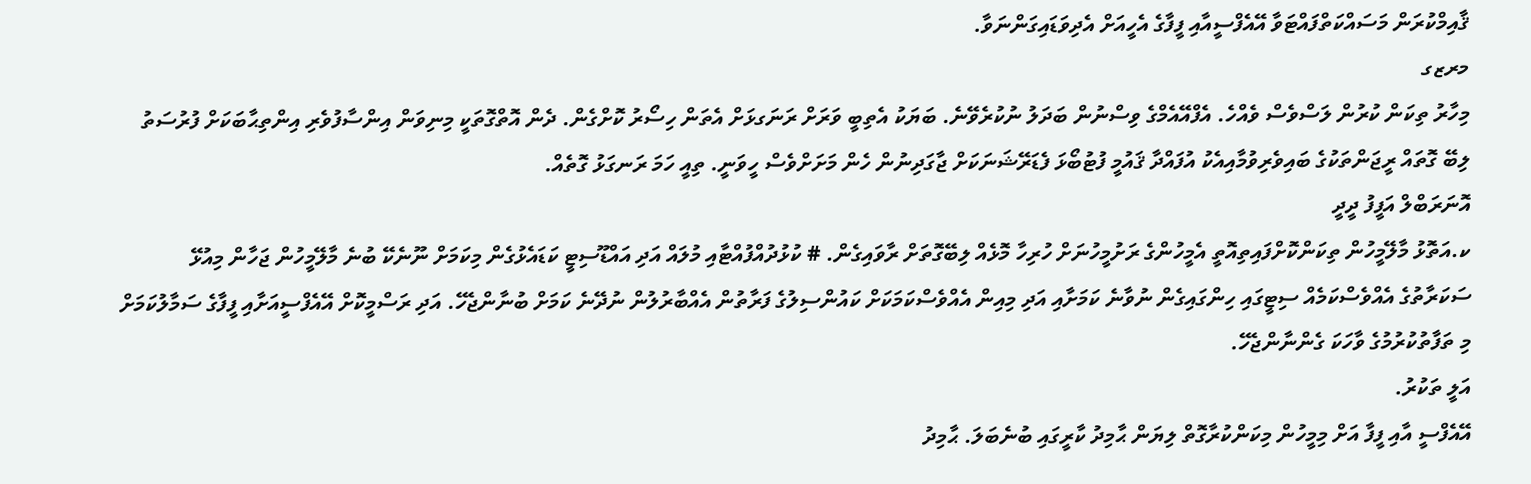ޤާއިމްކުރަން މަސައްކަތްފައްޓަވާ އޭއެފްސީއާއި ފީފާގެ އެހީއަށް އެދިވަޑައިގަންނަވާ.
މރޒގ
މިހާރު ތިކަން ކުރުން ލަސްވެސް ވެއްހެ. އެފްއޭއެމްގެ ވިސްނުން ބަދަލު ނުކުރެވޭނެ. ބަޔަކު އެތިބީ ވަރަށް ރަނަގޅަށް އެތަން ހިސޯރު ކޮށްގެން. ދެން އޮތްގޮތަކީ މިނިވަން އިންސާފުވެރި އިންތިޙާބަކަށް ފުރުސަތު ލިބޭ ގޮތައް ރީޖަންތަކުގެ ބައިވެރިވުމާއިއެކު އުފައްދާ ޤައުމީ ފުޓުބޯޅަ ފެޑަރޭޝަނަކަށް ޖާގަދިނުން ހެން މަށަށްވެސް ހީވަނީ. ތިއީ ހަމަ ރަނގަޅު ގޮތެއް.
އޮނަރަބްލް އަފީފު ދީދީ
ކ.އަތޮޅު މާލޭމީހުން ތިކަންކޮށްފައިތިއޮތީ އެމީހުންގެ ރަށުމީހުނަށް ހުރިހާ މޮޅެއް ލިބޭގޮތަށް ރާވައިގެން. # ކުޅުދުއްފުއްޓާއި މުލައް އަދި އައްޑޫސިޓީ ކަޑައެޅުގެން މިކަމަށް ނޫނެކޭ ބުނެ މާލޭމީހުން ޖަހާން މިއުޅޭ ސަކަރާތުގެ އެއްވެސްކަމެއް ސިޓީގައި ހިންގައިގެން ނުވާނެ ކަމަށާއި އަދި މިއިން އެއްވެސްކަމަކަށް ކައުންސިލުގެ ފަރާތުން އެއްބާރުލުން ނުދޭނެ ކަމަށް ބުނާންޖެހޭ. އަދި ރަސްމީކޮށް އޭއެފްސީއަށާއި ފީފާގެ ސަމާލުކަމަށް މި ތަފާތުކުރުމުގެ ވާހަކަ ގެންނާންޖެހޭ.
އަލީ ތަކުރު.
އޭއެފްސީ އާއި ފީފާ އަށް މިމީހުން މިކަންކުރާގޮތް ލިޔަން ޙާމިދު ކާރީގައި ބުނެބަލަ. ޙާމިދު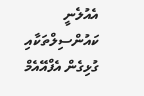އެއުލެނީ ކައުންސިލްތަކާއި ގުޅިގެން އެފްއޭއެމް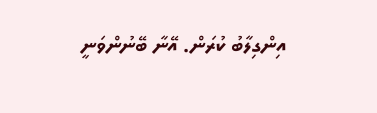އިންގިލާބު ކުރަން. އޭނާ ބޭނުންވަނީ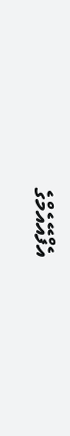އެފްއޭއެމްގެ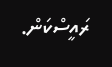ރައީސްކަން.